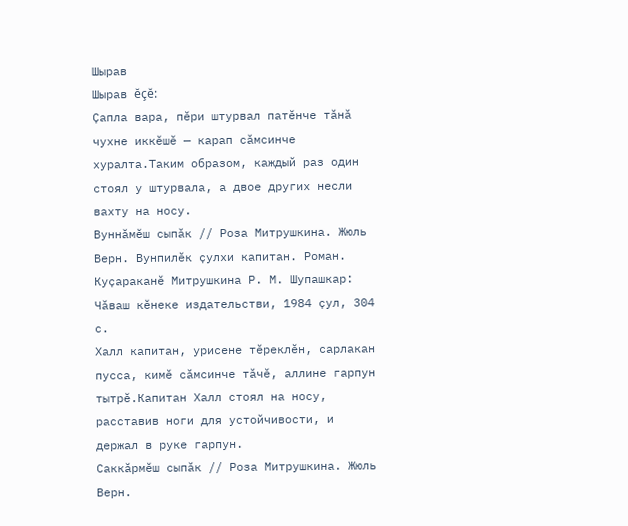Шырав
Шырав ĕçĕ:
Ҫапла вара, пӗри штурвал патӗнче тӑнӑ чухне иккӗшӗ — карап сӑмсинче хуралта.Таким образом, каждый раз один стоял у штурвала, а двое других несли вахту на носу.
Вуннӑмӗш сыпӑк // Роза Митрушкина. Жюль Верн. Вунпилӗк ҫулхи капитан. Роман. Куҫараканӗ Митрушкина Р. М. Шупашкар: Чӑваш кӗнеке издательстви, 1984 ҫул, 304 с.
Халл капитан, урисене тӗреклӗн, сарлакан пусса, кимӗ сӑмсинче тӑчӗ, аллине гарпун тытрӗ.Капитан Халл стоял на носу, расставив ноги для устойчивости, и держал в руке гарпун.
Саккӑрмӗш сыпӑк // Роза Митрушкина. Жюль Верн.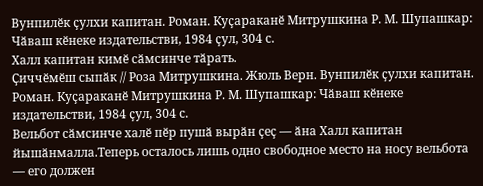Вунпилӗк ҫулхи капитан. Роман. Куҫараканӗ Митрушкина Р. М. Шупашкар: Чӑваш кӗнеке издательстви, 1984 ҫул, 304 с.
Халл капитан кимӗ сӑмсинче тӑрать.
Ҫиччӗмӗш сыпӑк // Роза Митрушкина. Жюль Верн. Вунпилӗк ҫулхи капитан. Роман. Куҫараканӗ Митрушкина Р. М. Шупашкар: Чӑваш кӗнеке издательстви, 1984 ҫул, 304 с.
Вельбот сӑмсинче халӗ пӗр пушӑ вырӑн ҫеҫ — ӑна Халл капитан йышӑнмалла.Теперь осталось лишь одно свободное место на носу вельбота — его должен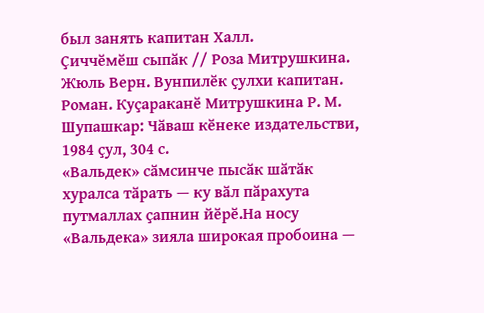был занять капитан Халл.
Ҫиччӗмӗш сыпӑк // Роза Митрушкина. Жюль Верн. Вунпилӗк ҫулхи капитан. Роман. Куҫараканӗ Митрушкина Р. М. Шупашкар: Чӑваш кӗнеке издательстви, 1984 ҫул, 304 с.
«Вальдек» сӑмсинче пысӑк шӑтӑк хуралса тӑрать — ку вӑл пӑрахута путмаллах ҫапнин йӗрӗ.На носу «Вальдека» зияла широкая пробоина —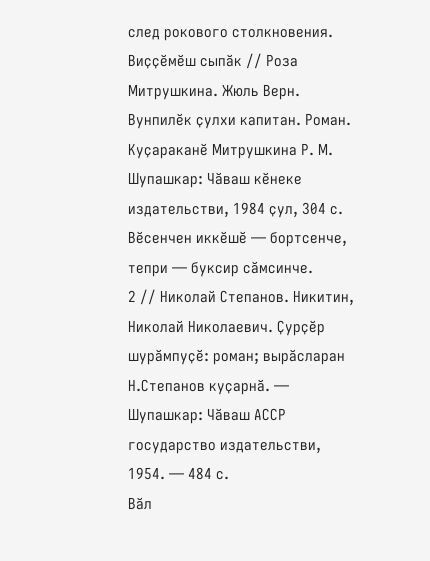след рокового столкновения.
Виҫҫӗмӗш сыпӑк // Роза Митрушкина. Жюль Верн. Вунпилӗк ҫулхи капитан. Роман. Куҫараканӗ Митрушкина Р. М. Шупашкар: Чӑваш кӗнеке издательстви, 1984 ҫул, 304 с.
Вӗсенчен иккӗшӗ — бортсенче, тепри — буксир сӑмсинче.
2 // Николай Степанов. Никитин, Николай Николаевич. Ҫурҫӗр шурӑмпуҫӗ: роман; вырӑсларан Н.Степанов куҫарнӑ. — Шупашкар: Чӑваш АССР государство издательстви, 1954. — 484 с.
Вӑл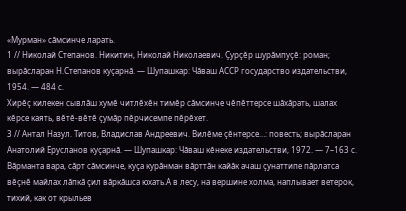«Мурман» сӑмсинче ларать.
1 // Николай Степанов. Никитин, Николай Николаевич. Ҫурҫӗр шурӑмпуҫӗ: роман; вырӑсларан Н.Степанов куҫарнӑ. — Шупашкар: Чӑваш АССР государство издательстви, 1954. — 484 с.
Хирӗҫ килекен сывлӑш хумӗ читлӗхӗн тимӗр сӑмсинче чӗпӗттерсе шӑхӑрать, шалах кӗрсе каять, вӗтӗ-вӗтӗ ҫумӑр пӗрчисемпе пӗрӗхет.
3 // Антал Назул. Титов, Владислав Андреевич. Вилӗме ҫӗнтерсе…: повесть; вырӑсларан Анатолий Ерусланов куҫарнӑ. — Шупашкар: Чӑваш кӗнеке издательстви, 1972. — 7–163 с.
Вӑрманта вара, сӑрт сӑмсинче, куҫа курӑнман вӑрттӑн кайӑк ачаш ҫунаттипе пӑрлатса вӗҫнӗ майлах лӑпкӑ ҫил вӑркӑшса юхать.А в лесу, на вершине холма, наплывает ветерок, тихий, как от крыльев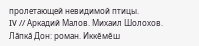пролетающей невидимой птицы.
IV // Аркадий Малов. Михаил Шолохов. Лӑпкӑ Дон: роман. Иккӗмӗш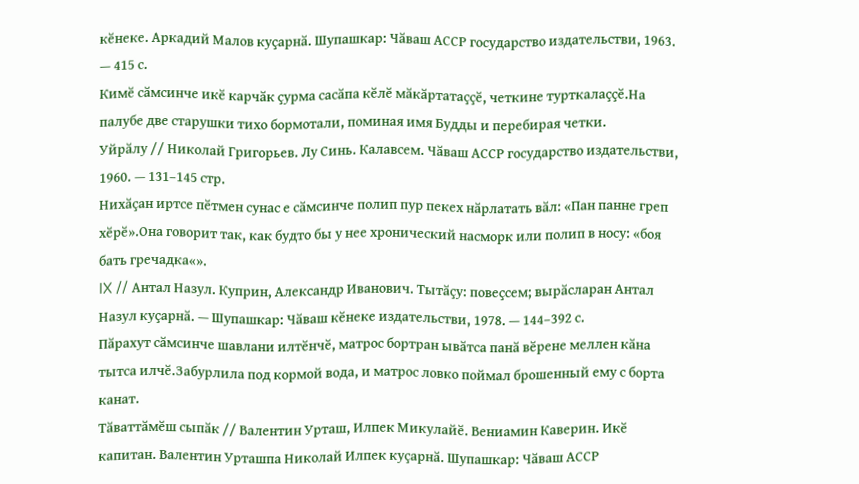кӗнеке. Аркадий Малов куҫарнӑ. Шупашкар: Чӑваш АССР государство издательстви, 1963. — 415 с.
Кимӗ сӑмсинче икӗ карчӑк ҫурма сасӑпа кӗлӗ мӑкӑртатаҫҫӗ, четкине турткалаҫҫӗ.На палубе две старушки тихо бормотали, поминая имя Будды и перебирая четки.
Уйрӑлу // Николай Григорьев. Лу Синь. Калавсем. Чӑваш АССР государство издательстви, 1960. — 131–145 стр.
Нихӑҫан иртсе пӗтмен сунас е сӑмсинче полип пур пекех нӑрлатать вӑл: «Пан панне греп хӗрӗ».Она говорит так, как будто бы у нее хронический насморк или полип в носу: «боя бать гречадка«».
IX // Антал Назул. Куприн, Александр Иванович. Тытӑҫу: повеҫсем; вырӑсларан Антал Назул куҫарнӑ. — Шупашкар: Чӑваш кӗнеке издательстви, 1978. — 144–392 с.
Пӑрахут сӑмсинче шавлани илтӗнчӗ, матрос бортран ывӑтса панӑ вӗрене меллен кӑна тытса илчӗ.Забурлила под кормой вода, и матрос ловко поймал брошенный ему с борта канат.
Тӑваттӑмӗш сыпӑк // Валентин Урташ, Илпек Микулайӗ. Вениамин Каверин. Икӗ капитан. Валентин Урташпа Николай Илпек куҫарнӑ. Шупашкар: Чӑваш АССР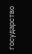государство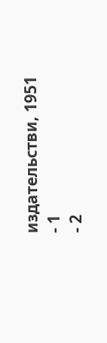издательстви, 1951
- 1
- 2